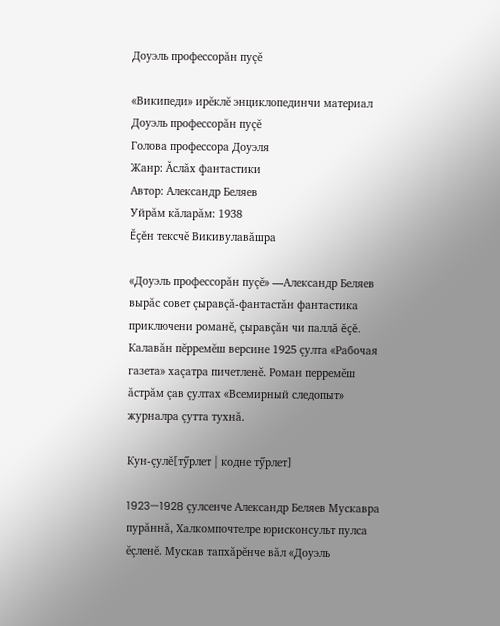Доуэль профессорăн пуçĕ

«Википеди» ирĕклĕ энциклопединчи материал
Доуэль профессорăн пуçĕ
Голова профессора Доуэля
Жанр: Ăслăх фантастики
Автор: Александр Беляев
Уйрăм кăларăм: 1938
Ĕçĕн тексчĕ Викивулавăшра

«Доуэль профессорăн пуçĕ» —Александр Беляев вырăс совет çыравçă-фантастăн фантастика приключени романĕ, çыравçăн чи паллă ĕçĕ. Калавăн пĕрремĕш версине 1925 çулта «Рабочая газета» хаçатра пичетленĕ. Роман перремĕш ăстрăм çав çултах «Всемирный следопыт» журналра çутта тухнă.

Кун-çулĕ[тӳрлет | кодне тӳрлет]

1923—1928 çулсенче Александр Беляев Мускавра пурăннă, Халкомпочтелре юрисконсульт пулса ĕçленĕ. Мускав тапхăрĕнче вăл «Доуэль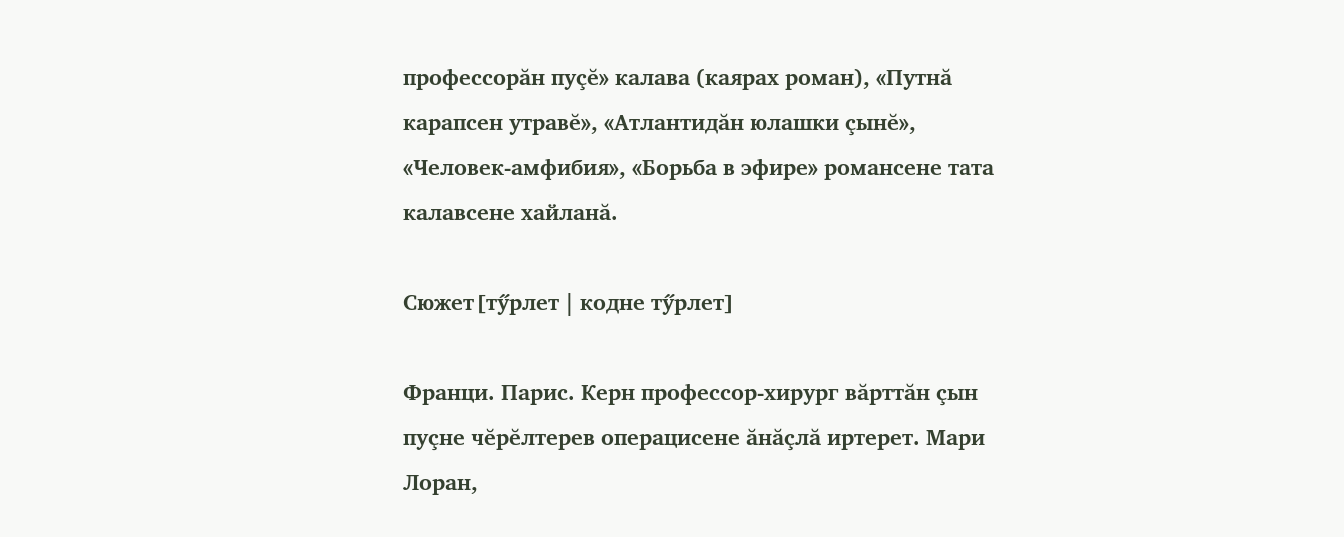профессорăн пуçĕ» калава (каярах роман), «Путнă карапсен утравĕ», «Атлантидăн юлашки çынĕ», «Человек-амфибия», «Борьба в эфире» романсене тата калавсене хайланă.

Сюжет[тӳрлет | кодне тӳрлет]

Франци. Парис. Керн профессор-хирург вăрттăн çын пуçне чĕрĕлтерев операцисене ăнăçлă иртерет. Мари Лоран,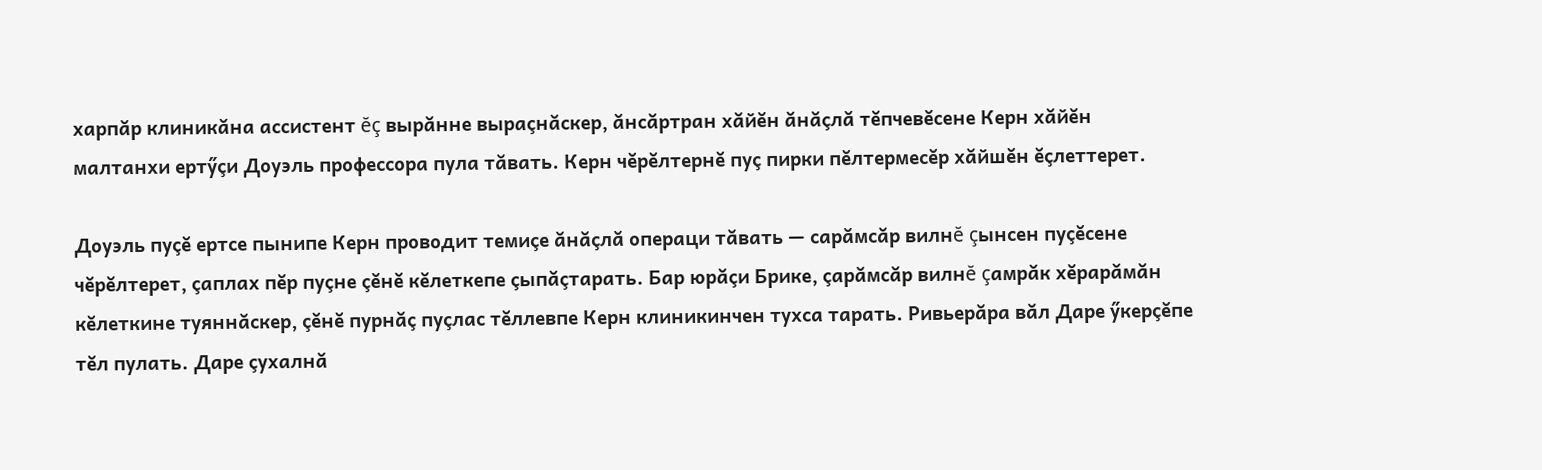харпăр клиникăна ассистент ĕç вырăнне выраçнăскер, ăнсăртран хăйĕн ăнăçлă тĕпчевĕсене Керн хăйĕн малтанхи ертӳçи Доуэль профессора пула тăвать. Керн чĕрĕлтернĕ пуç пирки пĕлтермесĕр хăйшĕн ĕçлеттерет.

Доуэль пуçĕ ертсе пынипе Керн проводит темиçе ăнăçлă операци тăвать — сарăмсăр вилнĕ çынсен пуçĕсене чĕрĕлтерет, çаплах пĕр пуçне çĕнĕ кĕлеткепе çыпăçтарать. Бар юрăçи Брике, çарăмсăр вилнĕ çамрăк хĕрарăмăн кĕлеткине туяннăскер, çĕнĕ пурнăç пуçлас тĕллевпе Керн клиникинчен тухса тарать. Ривьерăра вăл Даре ӳкерçĕпе тĕл пулать. Даре çухалнă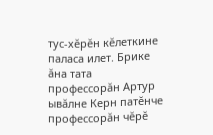тус-хĕрĕн кĕлеткине паласа илет. Брике ăна тата профессорăн Артур ывăлне Керн патĕнче профессорăн чĕрĕ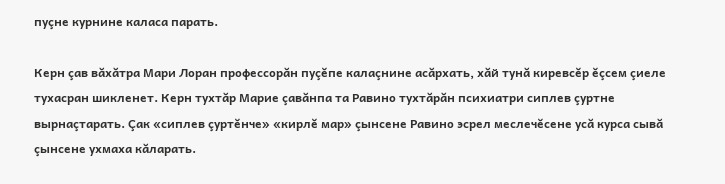пуçне курнине каласа парать.

Керн çав вăхăтра Мари Лоран профессорăн пуçĕпе калаçнине асăрхать, хăй тунă киревсĕр ĕçсем çиеле тухасран шикленет. Керн тухтăр Марие çавăнпа та Равино тухтăрăн психиатри сиплев çуртне вырнаçтарать. Çак «сиплев çуртĕнче» «кирлĕ мар» çынсене Равино эсрел меслечĕсене усă курса сывă çынсене ухмаха кăларать.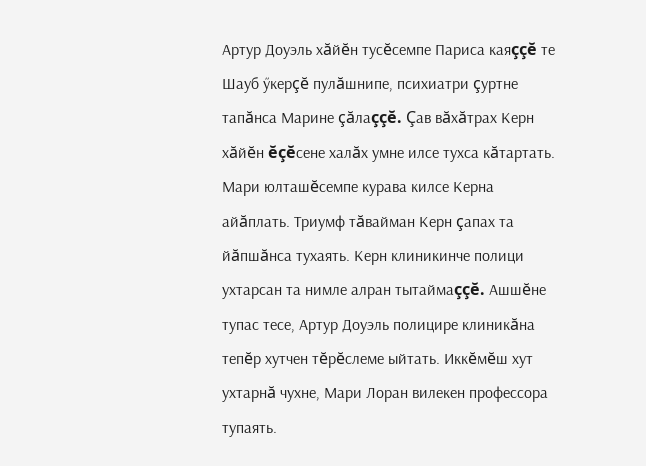Артур Доуэль хăйĕн тусĕсемпе Париса каяççĕ те Шауб ӳкерçĕ пулăшнипе, психиатри çуртне тапăнса Марине çăлаççĕ. Çав вăхăтрах Керн хăйĕн ĕçĕсене халăх умне илсе тухса кăтартать. Мари юлташĕсемпе курава килсе Керна айăплать. Триумф тăвайман Керн çапах та йăпшăнса тухаять. Керн клиникинче полици ухтарсан та нимле алран тытаймаççĕ. Ашшĕне тупас тесе, Артур Доуэль полицире клиникăна тепĕр хутчен тĕрĕслеме ыйтать. Иккĕмĕш хут ухтарнă чухне, Мари Лоран вилекен профессора тупаять.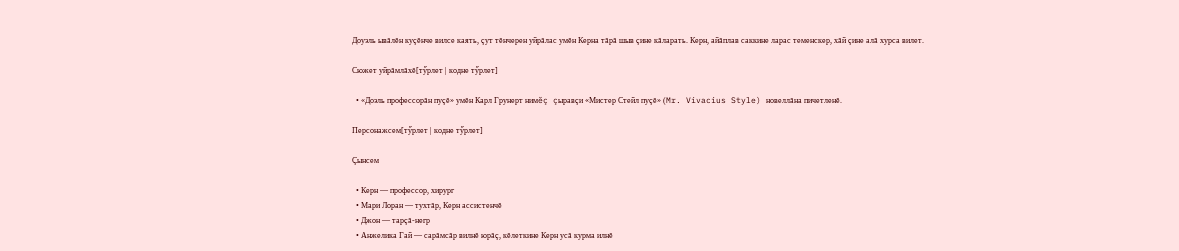Доуэль ывăлĕн куçĕнче вилсе каять, çут тĕнчерен уйрăлас умĕн Керна тăрă шыв çине кăларать. Керн, айăплав саккине ларас теменскер, хăй çине алă хурса вилет.

Сюжет уйрăмлăхĕ[тӳрлет | кодне тӳрлет]

  • «Доэль профессорăн пуçĕ» умĕн Карл Грунерт нимĕç çыравçи «Мистер Стейл пуçĕ» (Mr. Vivacius Style) новеллăна пичетленĕ.

Персонажсем[тӳрлет | кодне тӳрлет]

Çынсем

  • Керн — профессор, хирург
  • Мари Лоран — тухтăр, Керн ассистенчĕ
  • Джон — тарçă-негр
  • Анжелика Гай — сарăмсăр вилнĕ юрăç, кĕлеткине Керн усă курма илнĕ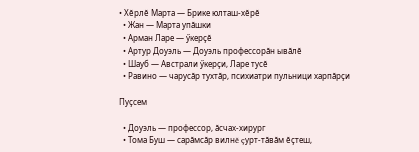• Хĕрлĕ Марта — Брике юлташ-хĕрĕ
  • Жан — Марта упăшки
  • Арман Ларе — ӳкерçĕ
  • Артур Доуэль — Доуэль профессорăн ывăлĕ
  • Шауб — Австрали ӳкерçи, Ларе тусĕ
  • Равино — чарусăр тухтăр, психиатри пульници харпăрçи

Пуçсем

  • Доуэль — профессор, ăсчах-хирург
  • Тома Буш — сарăмсăр вилнĕ çурт-тăвăм ĕçтеш,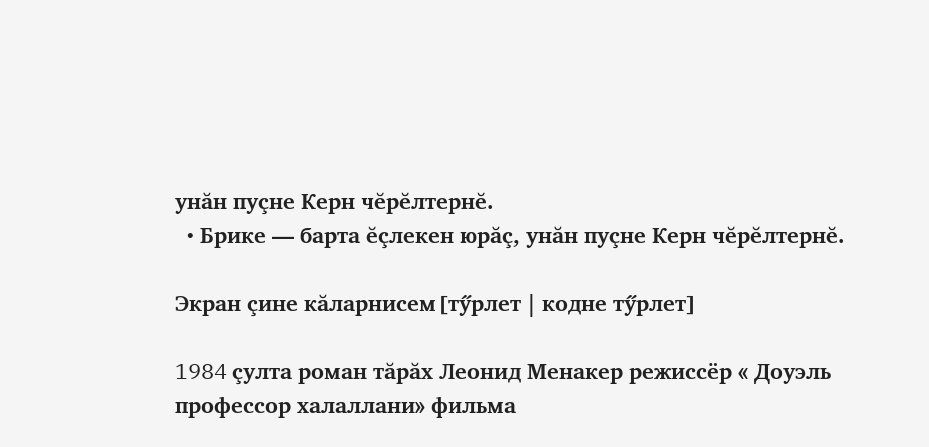унăн пуçне Керн чĕрĕлтернĕ.
  • Брике — барта ĕçлекен юрăç, унăн пуçне Керн чĕрĕлтернĕ.

Экран çине кăларнисем[тӳрлет | кодне тӳрлет]

1984 çулта роман тăрăх Леонид Менакер режиссёр « Доуэль профессор халаллани» фильма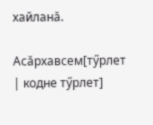хайланă.

Асăрхавсем[тӳрлет | кодне тӳрлет]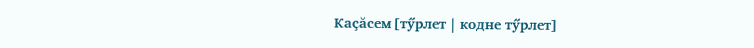Каçăсем[тӳрлет | кодне тӳрлет]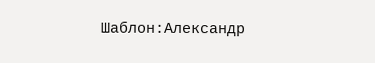Шаблон:Александр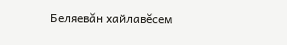Беляевăн хайлавĕсем